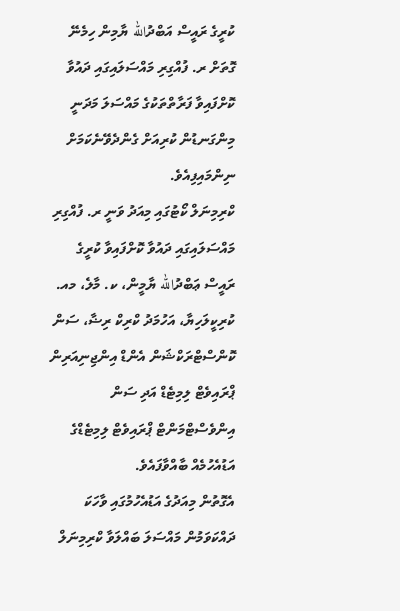ކުރީގެ ރައީސް އަބްދުالله ޔާމިން ހިމެނޭ ގޮތަށް ރ. ފުއްގިރި މައްސަލައިގައި ދައުވާ ކޮށްފައިވާ ފަރާތްތަކުގެ މައްސަލަ މަދަނީ މިންގަނޑުން ކުރިއަށް ގެންދެވޭނެކަމަށް ނިންމައިފިއެވެ.
ކްރިމިނަލް ކޯޓުގައި މިއަދު ވަނީ ރ. ފުއްގިރި މައްސަލައިގައި ދައުވާ ކޮށްފައިވާ ކުރީގެ ރައީސް ޢަބްދުالله ޔާމީން، ކ. މާލެ، މއ. ކުރިކީލަހިޔާ، އަހުމަދު ކްރިކް ރިޟާ، ސަން ކޮންސްޓްރަކްޝަން އެންޑް އިންޖިނިއަރިން ޕްރައިވެޓް ލިމިޓެޑް އަދި ސަން އިންވެސްޓްމަންޓް ޕްރައިވެޓް ލިމިޓެޑްގެ އަޑުއެހުމެއް ބާއްވާފައެވެ.
އެގޮތުން މިއަދުގެ އަޑުއެހުމުގައި ވާހަކަ ދައްކަވަމުން މައްސަލަ ބައްލަވާ ކްރިމިނަލް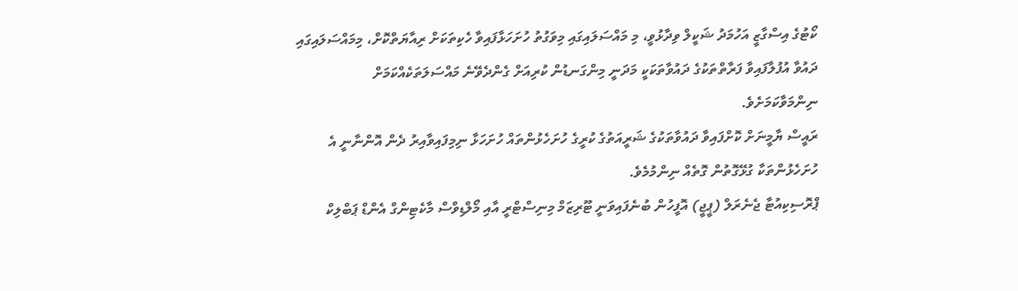ކޯޓުގެ އިސްގާޒީ އަހުމަދު ޝަކީލް ވިދާޅުވީ، މި މައްސަލައިގައި މިވަގުތު ހުށަހަޅާފައިވާ ހެކިތަކަށް ރިއާޔަތްކޮށް، މިމައްސަލައިގައި ދައުވާ އުފުލާފައިވާ ފަރާތްތަކުގެ ދައުވާތަކަކީ މަދަނީ މިންގަނޑުން ކުރިއަށް ގެންދެވޭނެ މައްސަލަތަކެއްކަމަށް ނިންމަވާކަމަށެވެ.
ރައީސް ޔާމީނަށް ކޮށްފައިވާ ދައުވާތަކުގެ ޝަރީއަތުގެ ކުރީގެ ހުށަހެޅުންތައް ހުށަހަޅާ ނިމިފައިވާއިރު ދެން އޮންނާނީ އެ ހުށަހެޅުންތަކާ ގުޅޭގޮތުން ގޮތެއް ނިންމުމެވެ.
ޕްރޮސިކިއުޓާ ޖެނެރަލް (ޕީޖީ) އޮފީހުން ބުނެފައިވަނީ ޓޫރިޒަމް މިނިސްޓްރީ އާއި މޯލްޑިވްސް މާކެޓިންގް އެންޑް ޕަބްލިކް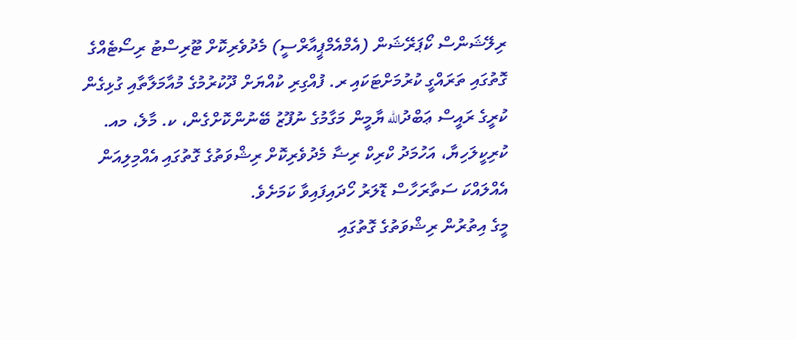ރިލޭޝަންސް ކޯޕަރޭޝަން (އެމްއެމްޕީއާރްސީ) މެދުވެރިކޮށް ޓޫރިސްޓު ރިސޯޓެއްގެ ގޮތުގައި ތަރައްގީ ކުރުމަށްޓަކައި ރ. ފުއްގިރި ކުއްޔަށް ދޫކުރުމުގެ މުއާމަލާތާއި ގުޅިގެން ކުރީގެ ރައީސް ޢަބްދުالله ޔާމީން މަގާމުގެ ނުފޫޒު ބޭނުންކޮށްގެން، ކ. މާލެ، މއ. ކުރިކީލަހިޔާ، އަހުމަދު ކްރިކް ރިޟާ މެދުވެރިކޮށް ރިޝްވަތުގެ ގޮތުގައި އެއްމިލިއަން އެއްލައްކަ ސަތާރަހާސް ޑޮލަރު ހޯދައިފައިވާ ކަމަށެވެ.
މީގެ އިތުރުން ރިޝްވަތުގެ ގޮތުގައި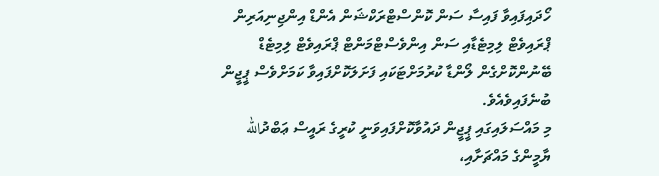ހޯދައިފައިވާ ފައިސާ ސަން ކޮންސްޓްރަކްޝަން އެންޑް އިންޖިނިއަރިން ޕްރައިވެޓް ލިމިޓެޑާއި ސަން އިންވެސްޓްމަންޓް ޕްރައިވެޓް ލިމިޓެޑް ބޭނުންކޮށްގެން ލޯންޑާ ކުރުމަށްޓަކައި ފަށަލަކޮށްފައިވާ ކަމަށްވެސް ޕީޖީން ބުނެފައިވެއެވެ.
މި މައްސަލައިގައި ޕީޖީން ދައުވާކޮށްފައިވަނީ ކުރީގެ ރައީސް ޢަބްދުالله ޔާމީންގެ މައްޗަށާއި،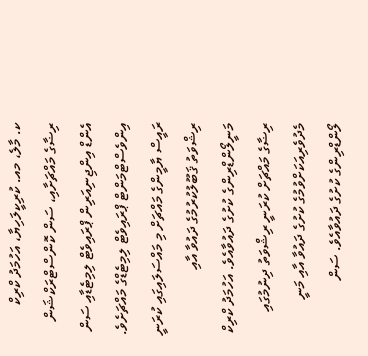ކ. މާލެ، މއ. ކުރިކީލަހިޔާ، އަހުމަދު ކްރިކް ރިޟާގެ މައްޗަށާއި، ސަން ކޮންސްޓްރަކްޝަން އެންޑް އިންޖިނިއަރިން ޕްރައިވެޓް ލިމިޓެޑާއި ސަން އިންވެސްޓްމަންޓް ޕްރައިވެޓް ލިމިޓެޑްގެ މައްޗަށެވެ.
ރައީސް ޔާމީންގެ މައްޗަށް މި މައްސަލައިގައި ކުރަނީ ރިޝްވަތު ޤަބޫލުކުރުމުގެ ދައުވާ އާއި މަނީލޯންޑްރިންގެ ކުށުގެ ދައުވާއެވެ. އަހުމަދު ކްރިކް ރިޟާގެ މައްޗަށް ކުރަނީ ރިޝްވަތު ދިނުމުގައި މެދުވެރިއަކަށްވުމުގެ ކުށުގެ ދައުވާ އާއި މަނީ ލޯންޑްރިންގެ ކުށުގެ ދައުވާއެވެ. ސަން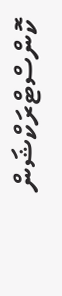ކޮންސްޓްރަކްޝަން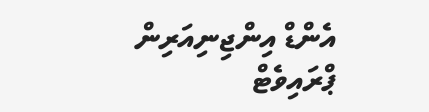އެންޑް އިންޖިނިއަރިން ޕްރައިވެޓް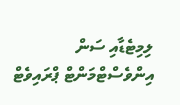ލިމިޓެޑާއި ސަން އިންވެސްޓްމަންޓް ޕްރައިވެޓް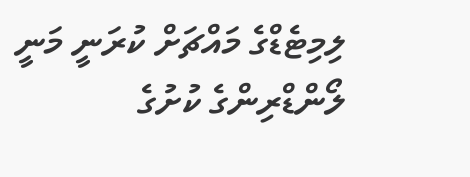ލިމިޓެޑްގެ މައްޗަށް ކުރަނީ މަނީ ލޯންޑްރިންގެ ކުށުގެ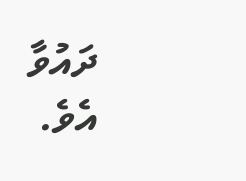ދައުވާ އެވެ.